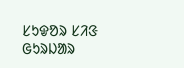ᱥᱩᱫᱚᱨ ᱥᱤᱝ ᱜᱩᱨᱡᱟᱨ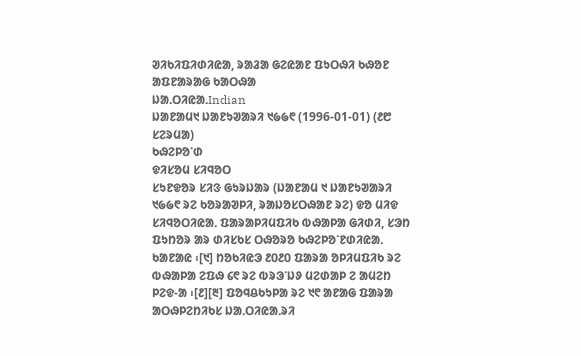ᱣᱤᱠᱤᱯᱤᱰᱤᱭᱟ, ᱨᱟᱲᱟ ᱜᱮᱭᱟᱱ ᱯᱩᱛᱷᱤ ᱠᱷᱚᱱ
ᱟᱯᱱᱟᱨᱟᱜ ᱠᱟᱛᱷᱟ
ᱡᱟᱹᱛᱤᱭᱟᱹIndian
ᱡᱟᱱᱟᱢ᱑ ᱡᱟᱱᱩᱣᱟᱨᱤ ᱑᱙᱙᱖ (1996-01-01) (᱒᱘ ᱥᱮᱨᱢᱟ)
ᱠᱷᱮᱞᱚᱸᱰ
ᱫᱤᱥᱚᱢ ᱥᱤᱧᱚᱛ
ᱥᱩᱱᱫᱚᱨ ᱥᱤᱝ ᱜᱩᱨᱡᱟᱨ (ᱡᱟᱱᱟᱢ ᱑ ᱡᱟᱱᱩᱣᱟᱨᱤ ᱑᱙᱙᱖ ᱨᱮ ᱠᱚᱨᱟᱣᱞᱤ, ᱨᱟᱡᱚᱥᱛᱷᱟᱱ ᱨᱮ) ᱫᱚ ᱢᱤᱫ ᱥᱤᱧᱚᱛᱤᱭᱟᱹ ᱯᱟᱨᱟᱞᱤᱢᱯᱤᱠ ᱵᱷᱟᱞᱟ ᱜᱤᱰᱤ, ᱥᱳᱴ ᱯᱩᱴᱚᱨ ᱟᱨ ᱰᱤᱥᱠᱥ ᱛᱷᱚᱨᱚ ᱠᱷᱮᱞᱚᱸᱱᱰᱤᱭᱟᱹ ᱠᱟᱱᱟᱭ ᱾[᱑] ᱴᱚᱠᱤᱭᱳ ᱒᱐᱒᱐ ᱯᱟᱨᱟ ᱚᱞᱤᱢᱯᱤᱠ ᱨᱮ ᱵᱷᱟᱞᱟ ᱮᱯᱷ ᱔᱖ ᱨᱮ ᱵᱨᱳᱸᱡᱽ ᱢᱮᱰᱟᱞ ᱮ ᱟᱢᱮᱴ ᱞᱮᱫ-ᱟ ᱾[᱒][᱓] ᱯᱚᱧᱪᱠᱩᱞᱟ ᱨᱮ ᱑᱖ ᱟᱱᱟᱜ ᱯᱟᱨᱟ ᱟᱛᱷᱞᱮᱴᱤᱠᱥ ᱡᱟᱹᱛᱤᱭᱟᱹᱨᱤ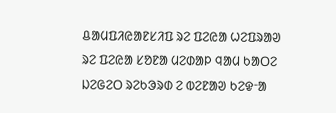ᱪᱟᱢᱯᱤᱭᱟᱱᱥᱤᱯ ᱨᱮ ᱯᱮᱭᱟ ᱦᱮᱯᱨᱟᱣ ᱨᱮ ᱯᱮᱭᱟ ᱥᱚᱱᱟ ᱢᱮᱰᱟᱞ ᱧᱟᱢ ᱠᱟᱛᱮ ᱡᱮᱜᱮᱛ ᱨᱮᱠᱳᱨᱰ ᱮ ᱵᱮᱱᱟᱣ ᱠᱮᱫᱼᱟ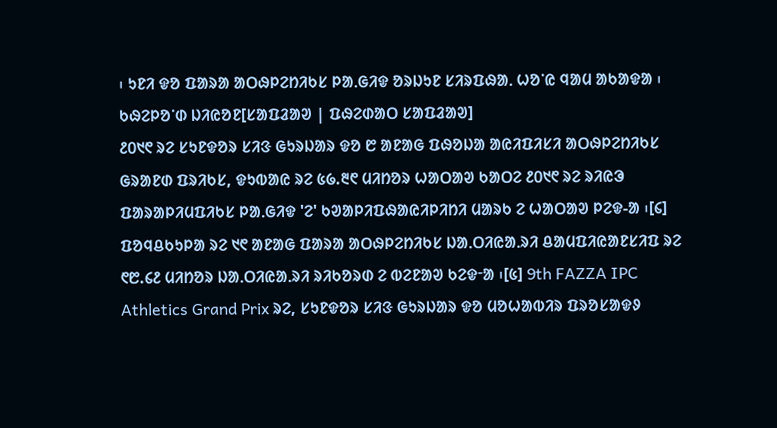᱾ ᱩᱱᱤ ᱫᱚ ᱯᱟᱨᱟ ᱟᱛᱷᱞᱮᱴᱤᱠᱥ ᱞᱟᱹᱜᱤᱫ ᱚᱨᱡᱩᱱ ᱥᱤᱨᱯᱷᱟᱹ ᱦᱚᱸᱭ ᱧᱟᱢ ᱟᱠᱟᱫᱟ ᱾
ᱠᱷᱮᱞᱚᱸᱰ ᱡᱤᱭᱚᱱ[ᱥᱟᱯᱲᱟᱣ | ᱯᱷᱮᱰᱟᱛ ᱥᱟᱯᱲᱟᱣ]
᱒᱐᱑᱖ ᱨᱮ ᱥᱩᱱᱫᱚᱨ ᱥᱤᱝ ᱜᱩᱨᱡᱟᱨ ᱫᱚ ᱘ ᱟᱱᱟᱜ ᱯᱷᱚᱡᱟ ᱟᱭᱤᱯᱤᱥᱤ ᱟᱛᱷᱞᱮᱴᱤᱠᱥ ᱜᱨᱟᱱᱰ ᱯᱨᱤᱠᱥ, ᱫᱩᱵᱟᱭ ᱨᱮ ᱕᱙.᱓᱖ ᱢᱤᱴᱚᱨ ᱦᱟᱛᱟᱣ ᱠᱟᱛᱮ ᱒᱐᱑᱖ ᱨᱮ ᱨᱤᱭᱳ ᱯᱟᱨᱟᱞᱤᱢᱯᱤᱠᱥ ᱞᱟᱹᱜᱤᱫ 'ᱮ' ᱠᱣᱟᱞᱤᱯᱷᱟᱭᱤᱞᱤᱴᱤ ᱢᱟᱨᱠ ᱮ ᱦᱟᱛᱟᱣ ᱞᱮᱫ-ᱟ ᱾[᱔] ᱯᱚᱧᱪᱠᱩᱞᱟ ᱨᱮ ᱑᱖ ᱟᱱᱟᱜ ᱯᱟᱨᱟ ᱟᱛᱷᱞᱮᱴᱤᱠᱥ ᱡᱟᱹᱛᱤᱭᱟᱹᱨᱤ ᱪᱟᱢᱯᱤᱭᱟᱱᱥᱤᱯ ᱨᱮ ᱖᱘.᱔᱒ ᱢᱤᱴᱚᱨ ᱡᱟᱹᱛᱤᱭᱟᱹᱨᱤ ᱨᱤᱠᱚᱨᱰ ᱮ ᱵᱮᱱᱟᱣ ᱠᱮᱫᱼᱟ ᱾[᱕] 9th FAZZA IPC Athletics Grand Prix ᱨᱮ, ᱥᱩᱱᱫᱚᱨ ᱥᱤᱝ ᱜᱩᱨᱡᱟᱨ ᱫᱚ ᱢᱚᱦᱟᱵᱤᱨ ᱯᱨᱚᱥᱟᱫᱽ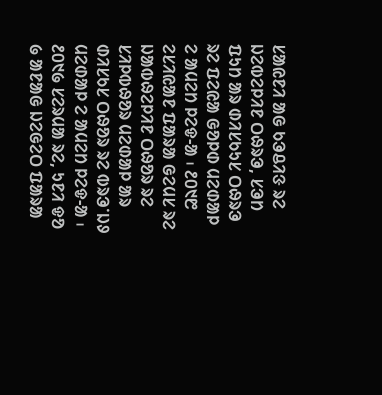ᱥᱟᱭᱱᱤ ᱟᱜ ᱠᱳᱪᱤᱝ ᱨᱮ ᱡᱮᱵᱮᱞᱤᱱ ᱛᱷᱨᱳ, ᱥᱳᱴ ᱯᱩᱴ ᱟᱨ ᱰᱤᱥᱠᱩᱥ ᱛᱷᱨᱳ ᱨᱮ ᱯᱮᱭᱟ ᱜᱚᱞᱰ ᱢᱮᱰᱟᱞ ᱮ ᱟᱢᱮᱴ ᱞᱮᱫ-ᱟ ᱾ ᱒᱐᱑᱘ ᱮᱥᱤᱭᱟᱱ ᱯᱟᱨᱟ ᱜᱮᱢᱥ ᱨᱮ ᱡᱟᱵᱷᱮᱞᱤᱱ ᱛᱷᱚᱨ ᱨᱮ ᱥᱤᱞᱵᱷᱚᱨ ᱢᱮᱰᱟᱞ ᱟᱨ ᱰᱤᱥᱠᱥ ᱛᱷᱚᱨ ᱨᱮ ᱵᱨᱳᱸᱡᱽ ᱢᱮᱰᱟᱞ ᱮ ᱟᱢᱮᱴ ᱞᱮᱫ-ᱟ ᱾ ᱒᱐᱑᱙ ᱥᱮᱨᱢᱟ ᱨᱮ, ᱩᱱᱤ ᱫᱚ ᱙ ᱟᱱᱟᱜ ᱡᱮᱜᱮᱛ ᱯᱟᱨᱟ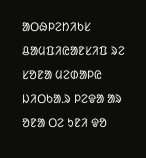ᱟᱛᱷᱞᱮᱴᱤᱠᱥ ᱪᱟᱢᱯᱤᱭᱟᱱᱥᱤᱯ ᱨᱮ ᱥᱚᱱᱟ ᱢᱮᱰᱟᱞᱭ ᱡᱤᱛᱠᱟᱹᱨ ᱞᱮᱫᱟ ᱟᱨ ᱚᱱᱟ ᱛᱮ ᱩᱱᱤ ᱫᱚ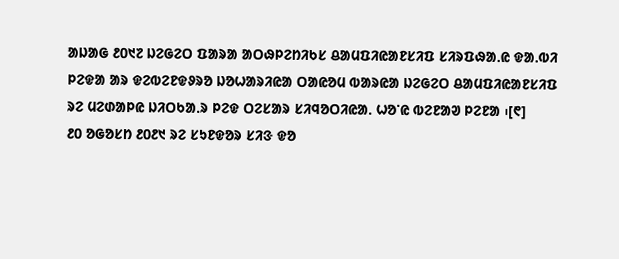ᱟᱡᱟᱜ ᱒᱐᱑᱗ ᱡᱮᱜᱮᱛ ᱯᱟᱨᱟ ᱟᱛᱷᱞᱮᱴᱤᱠᱥ ᱪᱟᱢᱯᱤᱭᱟᱱᱥᱤᱯ ᱥᱤᱨᱯᱷᱟᱹᱭ ᱫᱟᱹᱵᱤ ᱞᱮᱫᱟ ᱟᱨ ᱫᱮᱵᱮᱱᱫᱽᱨᱚ ᱡᱚᱦᱟᱨᱤᱭᱟ ᱛᱟᱭᱚᱢ ᱵᱟᱨᱭᱟ ᱡᱮᱜᱮᱛ ᱪᱟᱢᱯᱤᱭᱟᱱᱥᱤᱯ ᱨᱮ ᱢᱮᱰᱟᱞᱭ ᱡᱤᱛᱠᱟᱹᱨ ᱞᱮᱫ ᱛᱮᱥᱟᱨ ᱥᱤᱧᱚᱛᱤᱭᱟᱹ ᱦᱚᱸᱭ ᱵᱮᱱᱟᱣ ᱞᱮᱱᱟ ᱾[᱖]
᱒᱐ ᱚᱜᱚᱥᱴ ᱒᱐᱒᱑ ᱨᱮ ᱥᱩᱱᱫᱚᱨ ᱥᱤᱝ ᱫᱚ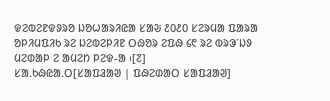ᱫᱮᱵᱮᱱᱫᱽᱨᱚ ᱡᱚᱦᱟᱨᱤᱭᱟ ᱥᱟᱶ ᱒᱐᱒᱐ ᱥᱮᱨᱢᱟ ᱯᱟᱨᱟ ᱚᱞᱤᱢᱯᱤᱠ ᱨᱮ ᱡᱮᱵᱮᱞᱤᱱ ᱛᱷᱚᱨ ᱮᱯᱷ ᱔᱖ ᱨᱮ ᱵᱨᱳᱸᱡᱽ ᱢᱮᱰᱟᱞ ᱮ ᱟᱢᱮᱴ ᱞᱮᱫ-ᱟ ᱾[᱗]
ᱥᱟᱹᱠᱷᱭᱟᱹᱛ[ᱥᱟᱯᱲᱟᱣ | ᱯᱷᱮᱰᱟᱛ ᱥᱟᱯᱲᱟᱣ]